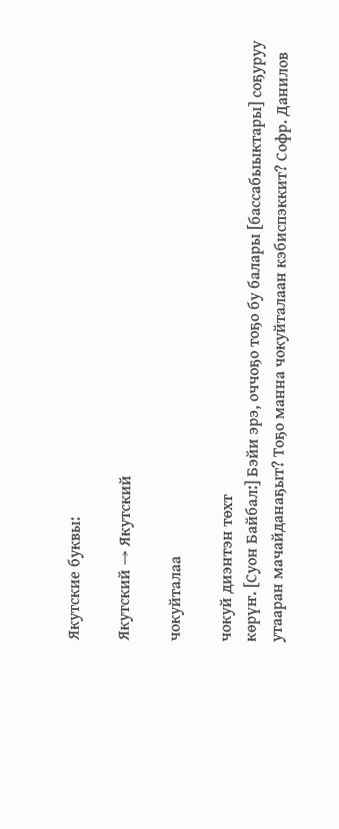Якутские буквы:

Якутский → Якутский

чокуйталаа

чокуй диэнтэн төхт
көрүҥ. [Суон Байбал:] Бэйи эрэ, оччоҕо тоҕо бу балары [бассабыыктары] соҕуруу утааран мачайданаҕыт? Тоҕо манна чокуйталаан кэбиспэккит? Софр. Данилов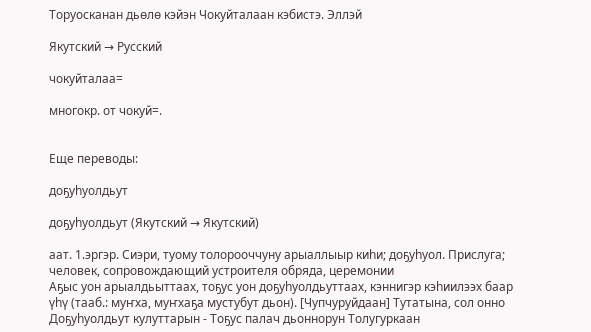Торуосканан дьөлө кэйэн Чокуйталаан кэбистэ. Эллэй

Якутский → Русский

чокуйталаа=

многокр. от чокуй=.


Еще переводы:

доҕуһуолдьут

доҕуһуолдьут (Якутский → Якутский)

аат. 1.эргэр. Сиэри, туому толорооччуну арыаллыыр киһи; доҕуһуол. Прислуга; человек, сопровождающий устроителя обряда, церемонии
Аҕыс уон арыалдьыттаах, тоҕус уон доҕуһуолдьуттаах, кэннигэр кэһиилээх баар үһү (тааб.: муҥха, муҥхаҕа мустубут дьон). [Чупчуруйдаан] Тутатына, сол онно Доҕуһуолдьут кулуттарын - Тоҕус палач дьоннорун Толугуркаан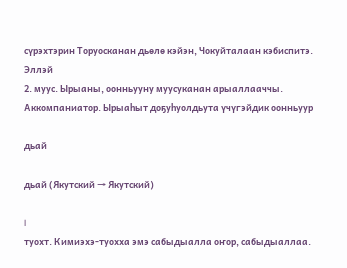сүрэхтэрин Торуосканан дьөлө кэйэн, Чокуйталаан кэбиспитэ. Эллэй
2. муус. Ырыаны, оонньууну муусуканан арыаллааччы. Аккомпаниатор. Ырыаһыт доҕуһуолдьута үчүгэйдик оонньуур

дьай

дьай (Якутский → Якутский)

I
туохт. Кимиэхэ-туохха эмэ сабыдыалла оҥор, сабыдыаллаа.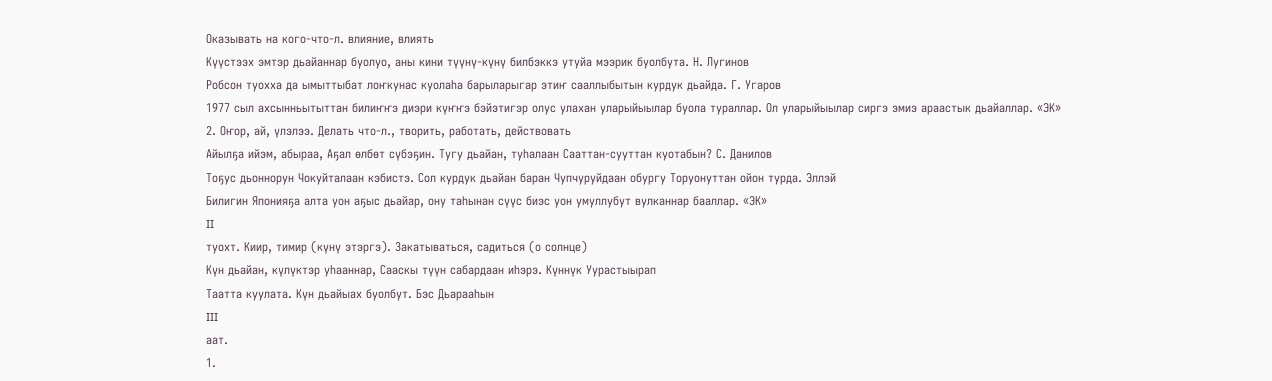Оказывать на кого-что-л. влияние, влиять
Күүстээх эмтэр дьайаннар буолуо, аны кини түүнү-күнү билбэккэ утуйа мээрик буолбута. Н. Лугинов
Робсон туохха да ымыттыбат лоҥкунас куолаһа барыларыгар этиҥ сааллыбытын курдук дьайда. Г. Угаров
1977 сыл ахсынньытыттан билиҥҥэ диэри күҥҥэ бэйэтигэр олус улахан уларыйыылар буола тураллар. Ол уларыйыылар сиргэ эмиэ араастык дьайаллар. «ЭК»
2. Оҥор, ай, үлэлээ. Делать что-л., творить, работать, действовать
Айылҕа ийэм, абыраа, Аҕал өлбөт сүбэҕин. Тугу дьайан, туһалаан Сааттан-сууттан куотабын? С. Данилов
Тоҕус дьоннорун Чокуйталаан кэбистэ. Сол курдук дьайан баран Чупчуруйдаан обургу Торуонуттан ойон турда. Эллэй
Билигин Японияҕа алта уон аҕыс дьайар, ону таһынан сүүс биэс уон умуллубут вулканнар бааллар. «ЭК»
II
туохт. Киир, тимир (күнү этэргэ). Закатываться, садиться (о солнце)
Күн дьайан, күлүктэр уһааннар, Сааскы түүн сабардаан иһэрэ. Күннүк Уурастыырап
Таатта куулата. Күн дьайыах буолбут. Бэс Дьарааһын
III
аат.
1.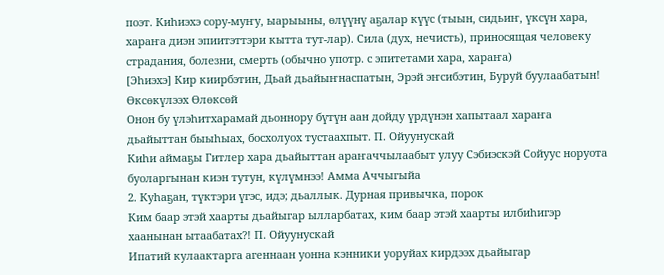поэт. Киһиэхэ сору-муҥу, ыарыыны, өлүүнү аҕалар күүс (тыын, сидьиҥ, үксүн хара, хараҥа диэн эпиитэттэри кытта тут-лар). Сила (дух, нечисть), приносящая человеку страдания, болезни, смерть (обычно употр. с эпитетами хара, хараҥа)
[Эһиэхэ] Кир киирбэтин, Дьай дьайыҥнаспатын, Эрэй эҥсибэтин, Буруй буулаабатын! Өксөкүлээх Өлөксөй
Онон бу үлэһитхарамай дьоннору бүтүн аан дойду үрдүнэн хапытаал хараҥа дьайыттан быыһыах, босхолуох тустаахпыт. П. Ойуунускай
Киһи аймаҕы Гитлер хара дьайыттан араҥаччылаабыт улуу Сэбиэскэй Сойуус норуота буоларгынан киэн тутун, күлүмнээ! Амма Аччыгыйа
2. Куһаҕан, түктэри үгэс, идэ; дьаллык. Дурная привычка, порок
Ким баар этэй хаарты дьайыгар ылларбатах, ким баар этэй хаарты илбиһигэр хаанынан ытаабатах?! П. Ойуунускай
Ипатий кулаактарга агеннаан уонна кэнники уоруйах кирдээх дьайыгар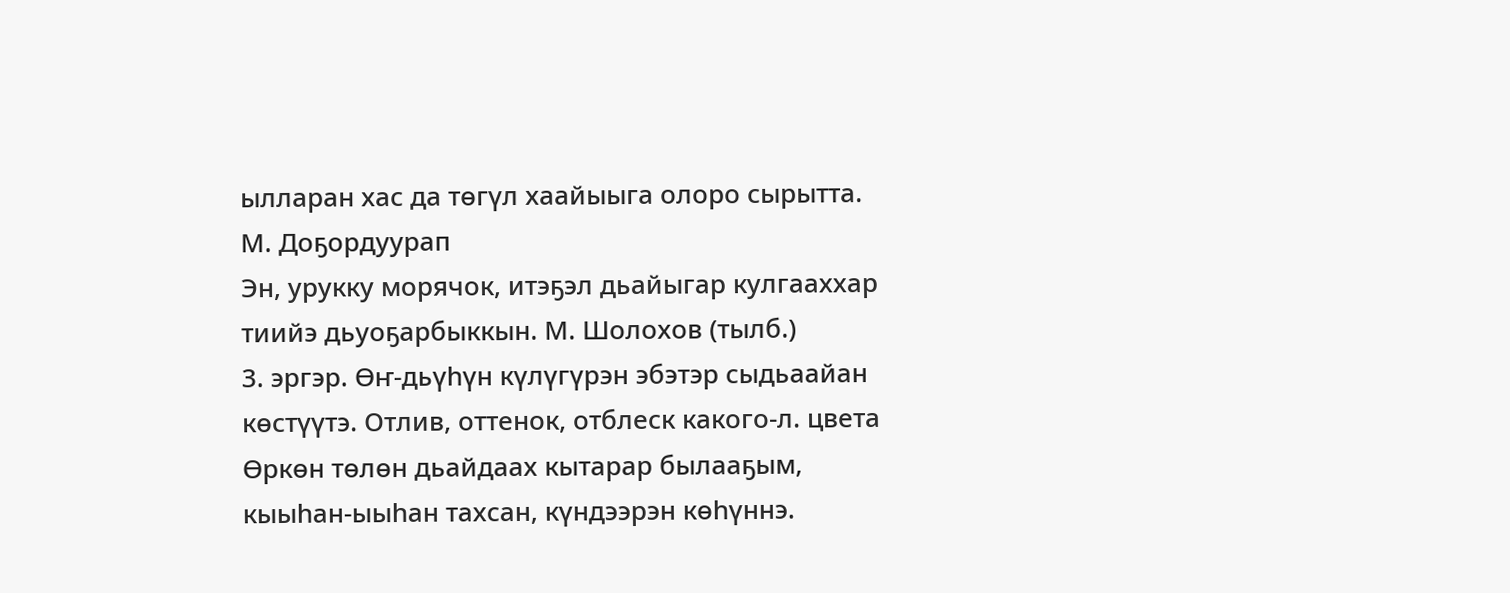ылларан хас да төгүл хаайыыга олоро сырытта. М. Доҕордуурап
Эн, урукку морячок, итэҕэл дьайыгар кулгааххар тиийэ дьуоҕарбыккын. М. Шолохов (тылб.)
3. эргэр. Өҥ-дьүһүн күлүгүрэн эбэтэр сыдьаайан көстүүтэ. Отлив, оттенок, отблеск какого-л. цвета
Өркөн төлөн дьайдаах кытарар былааҕым, кыыһан-ыыһан тахсан, күндээрэн көһүннэ.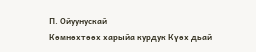П. Ойуунускай
Көмнөхтөөх харыйа курдук Күөх дьай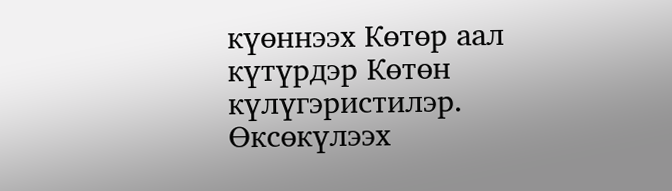күөннээх Көтөр аал күтүрдэр Көтөн күлүгэристилэр. Өксөкүлээх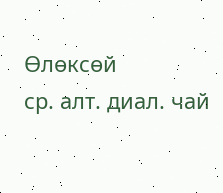Өлөксөй
ср. алт. диал. чай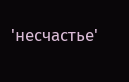'несчастье'